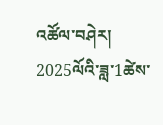འཚོལ་བཤེར།
2025ལོའི་ཟླ་1ཚེས་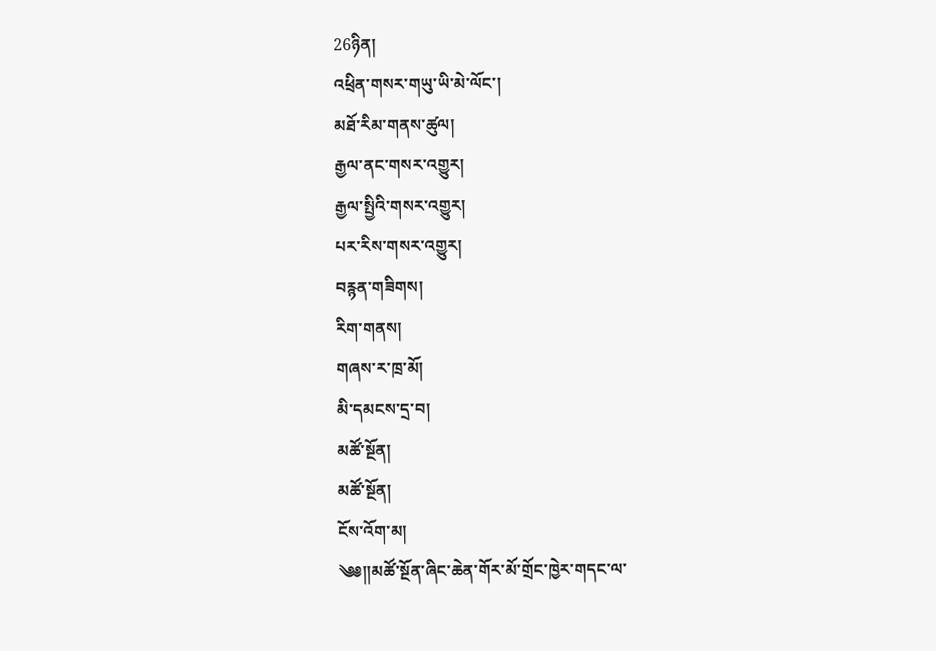26ཉིན།
འཕྲིན་གསར་གཡུ་ཡི་མེ་ལོང་།
མཐོ་རིམ་གནས་ཚུལ།
རྒྱལ་ནང་གསར་འགྱུར།
རྒྱལ་སྤྱིའི་གསར་འགྱུར།
པར་རིས་གསར་འགྱུར།
བརྙན་གཟིགས།
རིག་གནས།
གཞས་ར་ཁྲ་མོ།
མི་དམངས་དྲ་བ།
མཚོ་སྔོན།
མཚོ་སྔོན།
ངོས་འོག་མ།
༄༅།།མཚོ་སྔོན་ཞིང་ཆེན་གོར་མོ་གྲོང་ཁྱེར་གདང་ལ་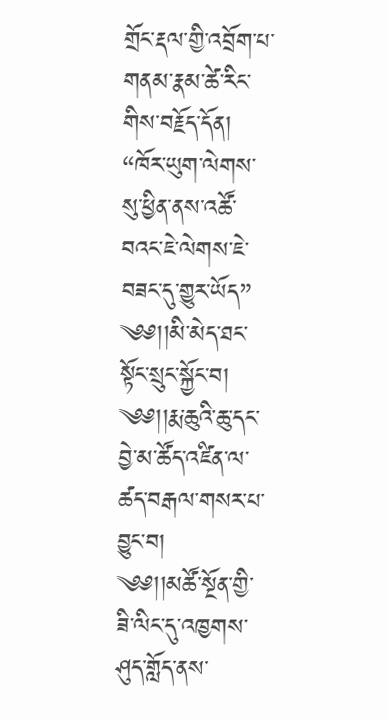གྲོང་རྡལ་གྱི་འབྲོག་པ་གནམ་རྣམ་ཚེ་རིང་གིས་བརྗོད་དོན། “ཁོར་ཡུག་ལེགས་སུ་ཕྱིན་ནས་འཚོ་བའང་ཇེ་ལེགས་ཇེ་བཟང་དུ་གྱུར་ཡོད”
༄༅།།མི་མེད་ཐང་སྟོང་སྲུང་སྐྱོང་བ།
༄༅།།རྨ་ཆུའི་ཆུ་དང་བྱེ་མ་ཚོད་འཛིན་ལ་ཚད་བརྒལ་གསར་པ་བྱུང་བ།
༄༅།།མཚོ་སྔོན་གྱི་ཟི་ལིང་དུ་འཁྱགས་ཤུད་གློད་ནས་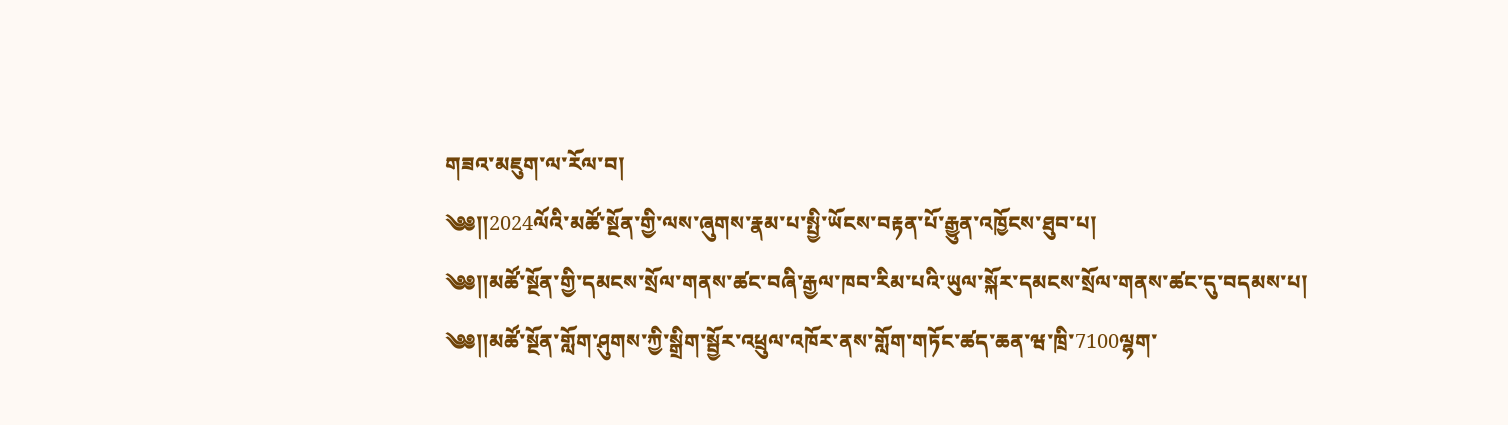གཟའ་མཇུག་ལ་རོལ་བ།
༄༅།།2024ལོའི་མཚོ་སྔོན་གྱི་ལས་ཞུགས་རྣམ་པ་སྤྱི་ཡོངས་བརྟན་པོ་རྒྱུན་འཁྱོངས་ཐུབ་པ།
༄༅།།མཚོ་སྔོན་གྱི་དམངས་སྲོལ་གནས་ཚང་བཞི་རྒྱལ་ཁབ་རིམ་པའི་ཡུལ་སྐོར་དམངས་སྲོལ་གནས་ཚང་དུ་བདམས་པ།
༄༅།།མཚོ་སྔོན་གློག་ཤུགས་ཀྱི་སྒྲིག་སྦྱོར་འཕྲུལ་འཁོར་ནས་གློག་གཏོང་ཚད་ཆན་ཝ་ཁྲི་7100ལྷག་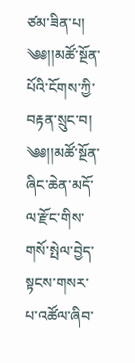ཙམ་ཟིན་པ།
༄༅།།མཚོ་སྔོན་པོའི་ངོགས་ཀྱི་བརྟན་སྲུང་བ།
༄༅།།མཚོ་སྔོན་ཞིང་ཆེན་མདོ་ལ་རྫོང་གིས་གསོ་སྤེལ་བྱེད་སྟངས་གསར་པ་འཚོལ་ཞིབ་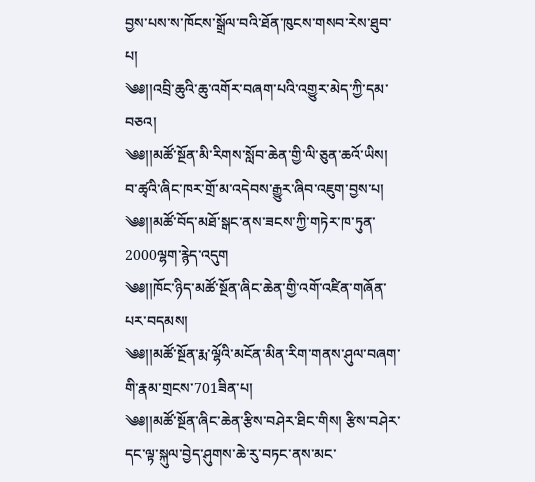བྱས་པས་ས་ཁོངས་སྒྲོལ་བའི་ཐོན་ཁུངས་གསབ་རེས་ཐུབ་པ།
༄༅།།འབྲི་ཆུའི་ཆུ་འགོར་བཞག་པའི་འགྱུར་མེད་ཀྱི་དམ་བཅའ།
༄༅།།མཚོ་སྔོན་མི་རིགས་སློབ་ཆེན་གྱི་ལི་ཅུན་ཆའོ་ཡིས། བ་ཚྭའི་ཞིང་ཁར་གྲོ་མ་འདེབས་རྒྱུར་ཞིབ་འཇུག་བྱས་པ།
༄༅།།མཚོ་བོད་མཐོ་སྒང་ནས་ཟངས་ཀྱི་གཏེར་ཁ་ཏུན་2000ལྷག་རྙེད་འདུག
༄༅།།ཁོང་ཉིད་མཚོ་སྔོན་ཞིང་ཆེན་གྱི་འགོ་འཛིན་གཞོན་པར་བདམས།
༄༅།།མཚོ་སྔོན་རྨ་ལྷོའི་མངོན་མིན་རིག་གནས་ཤུལ་བཞག་གི་རྣམ་གྲངས་701ཟིན་པ།
༄༅།།མཚོ་སྔོན་ཞིང་ཆེན་རྩིས་བཤེར་ཐིང་གིས། རྩིས་བཤེར་དང་ལྟ་སྐུལ་བྱེད་ཤུགས་ཆེ་རུ་བཏང་ནས་མང་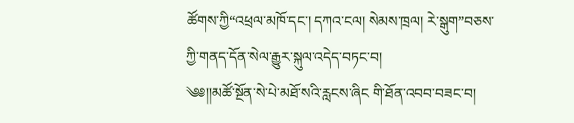ཚོགས་ཀྱི“འཕྲལ་མཁོ་དང་། དཀའ་ངལ། སེམས་ཁྲལ། རེ་སྒུག”བཅས་ཀྱི་གནད་དོན་སེལ་རྒྱུར་སྐུལ་འདེད་བཏང་བ།
༄༅།།མཚོ་སྔོན་སེ་པེ་མཐོ་སའི་རླངས་ཞིང གི་ཐོན་འབབ་བཟང་བ།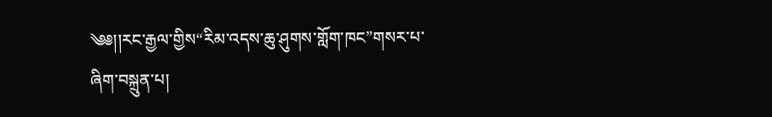༄༅།།རང་རྒྱལ་གྱིས“རིམ་འདས་ཆུ་ཤུགས་གློག་ཁང”གསར་པ་ཞིག་བསྐྲུན་པ།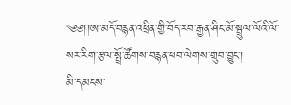༄༅།།ཨ་མདོ་བརྙན་འཕྲིན་གྱི་བོད་རབ་རྒྱན་ཤིང་མོ་སྦྲུལ་ལོའི་ལོ་སར་རིག་རྩལ་སྤྲོ་ཚོགས་བརྙན་ཕབ་ལེགས་གྲུབ་བྱུང་།
མི་དམངས་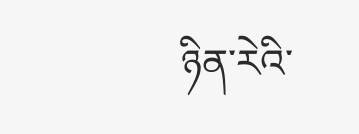ཉིན་རེའི་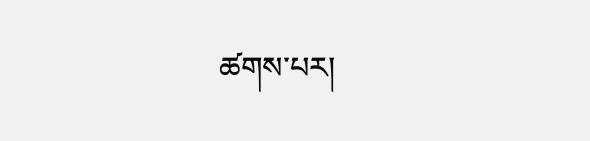ཚགས་པར།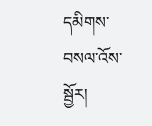དམིགས་བསལ་འོས་སྦྱོར།